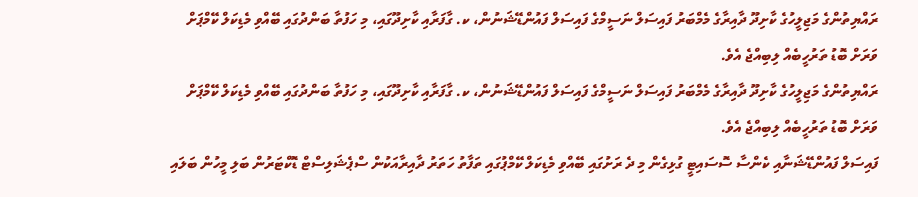ރައްޔިތުންގެ މަޖިލީހުގެ ކާށިދޫ ދާއިރާގެ މެމްބަރު ފައިސަލް ނަސީމްގެ ފައިސަލް ފައުންޑޭޝަނުން، ކ. ގާފަރާއި ކާށިދޫގައި، މި ހަފުތާ ބަންދުގައި ބޭއްވި މެޑިކަލް ކޭމްޕަށް ވަރަށް ބޮޑު ތަރުހީބެއް ލިބިއްޖެ އެވެ.
ރައްޔިތުންގެ މަޖިލީހުގެ ކާށިދޫ ދާއިރާގެ މެމްބަރު ފައިސަލް ނަސީމްގެ ފައިސަލް ފައުންޑޭޝަނުން، ކ. ގާފަރާއި ކާށިދޫގައި، މި ހަފުތާ ބަންދުގައި ބޭއްވި މެޑިކަލް ކޭމްޕަށް ވަރަށް ބޮޑު ތަރުހީބެއް ލިބިއްޖެ އެވެ.
ފައިސަލް ފައުންޑޭޝަނާއި ކެންސާ ސޮސައިޓީ ގުޅިގެން މި ދެ ރަށުގައި ބޭއްވި މެޑިކަލް ކޭމްޕުގައި ތަފާތު ހަތަރު ދާއިރާއަކުން ސްޕެޝަލިސްޓް ޑޮކްޓަރުން ބަލި މީހުން ބަލައި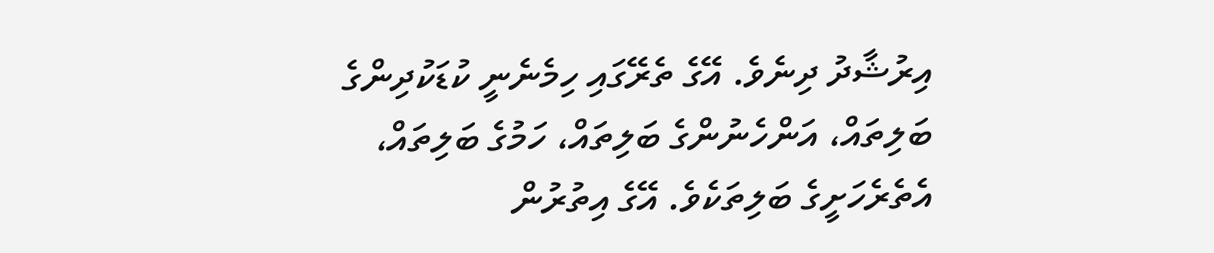އިރުޝާދު ދިނެވެ. އޭގެ ތެރޭގައި ހިމެނެނީ ކުޑަކުދިންގެ ބަލިތައް، އަންހެނުންގެ ބަލިތައް، ހަމުގެ ބަލިތައް، އެތެރެހަށީގެ ބަލިތަކެވެ. އޭގެ އިތުރުން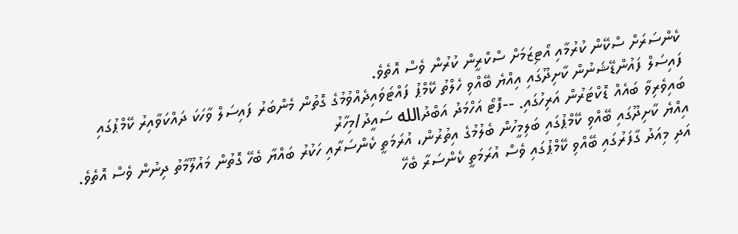ކެންސަރަށް ސްކޭން ކުރުމާއި އޯޓިޒަމަށް ސްކްރީން ކުރުން ވެސް އޮތެވެ.
ފައިސަލް ފައުންޑޭޝަނުން ކާށިދޫގައި އިއްޔެ ބޭއްވި ހެލްތު ކޭމްޕު ފައްޓަވައިދެއްވުމުގެ ގޮތުން މެންބަރު ފައިސަލް ވާހަކަ ދައްކަވާއިރު ކޭމްޕުގައި ބައިވެރިވާ ބައެއް ޑޮކްޓަރުން އަރިހުގައި. --ފޮޓޯ އަހްމަދު އަބްދުالله ސައީދު/މިހާރު
އިއްޔެ ކާށިދޫގައި ބޭއްވި ކޭމްޕުގައި ބަލިމީހުން ބެލުމުގެ އިތުރުން، އުރަމަތީ ކެންސަރާއި ހަކުރު ބައްޔާ ބެހޭ ގޮތުން މައުލޫމާތު ދިނުން ވެސް އޮތެވެ. އަދި މިއަދު ގާފަރުގައި ބޭއްވި ކޭމްޕުގައި ވެސް އުރަމަތީ ކެންސަރާ ބެހޭ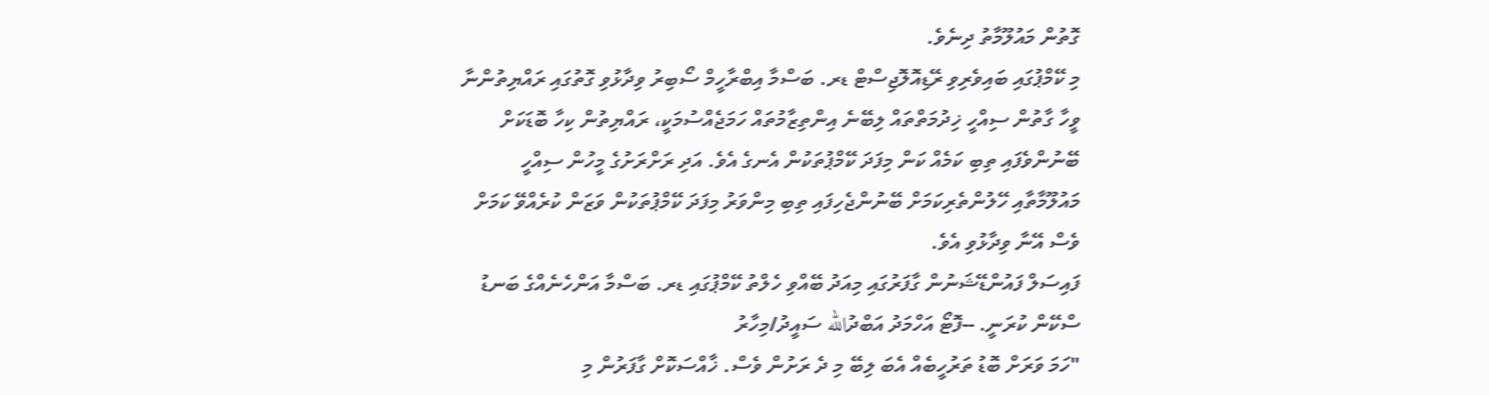ގޮތުން މައުލޫމާތު ދިނެވެ.
މި ކޭމްޕުގައި ބައިވެރިވި ރޭޑިއޮލޮޖިސްޓް ޑރ. ބަސްމާ އިބްރާހީމް ސޯބިރު ވިދާޅުވި ގޮތުގައި ރައްޔިތުންނާ ވީހާ ގާތުން ސިއްހީ ޚިދުމަތްތައް ލިބޭނެ އިންތިޒާމުތައް ހަމަޖެއްސުމަކީ، ރައްޔިތުން ކިހާ ބޮޑަކަށް ބޭނުންވެފައި ތިބި ކަމެއް ކަން މިފަދަ ކޭމްޕުތަކުން އެނގެ އެވެ. އަދި ރަށްރަށުގެ މީހުން ސިއްހީ މައުލޫމާތާއި ހޭލުންތެރިކަމަށް ބޭނުންޖެހިފައި ތިބި މިންވަރު މިފަދަ ކޭމްޕުތަކުން ވަޒަން ކުރެއްވޭ ކަމަށް ވެސް އޭނާ ވިދާޅުވި އެވެ.
ފައިސަލް ފައުންޑޭޝަނުން ގާފަރުގައި މިއަދު ބޭއްވި ހެލްތު ކޭމްޕުގައި ޑރ. ބަސްމާ އަންހެނެއްގެ ބަނޑު ސްކޭން ކުރަނީ. --ފޮޓޯ އަހްމަދު އަބްދުالله ސައީދު/މިހާރު
"ހަމަ ވަރަށް ބޮޑު ތަރުހީބެއް އެބަ ލިބޭ މި ދެ ރަށުން ވެސް. ޚާއްސަކޮށް ގާފަރުން މި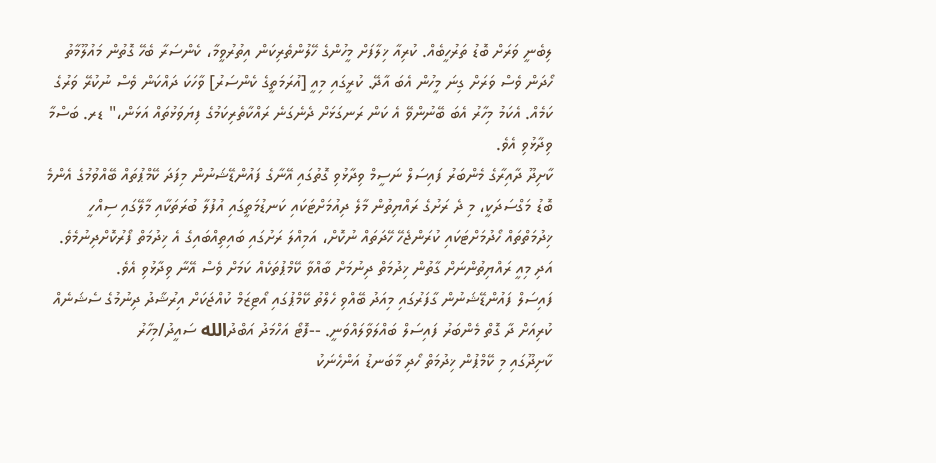ލިބެނީ ވަރަށް ބޮޑު ތަރުހީބެއް. ކުރިއާ ޚިލާފަށް މީހުންގެ ހޭލުންތެރިކަން އިތުރުވީމާ، ކެންސަރާ ބެހޭ ގޮތުން މައުލޫމާތު ހޯދަން ވެސް ވަރަށް ގިނަ މީހުން އެބަ އާދޭ. ކުރީގައި މިއީ [އުރަމަތީގެ ކެންސަރު] ވާހަކަ ދައްކަން ވެސް ނުކުރޭ ވަރުގެ ކަމެއް. އެކަމު މިހާރު އެބަ ބޭނުންވޭ އެ ކަން ރަނގަޅަށް ދެނެގަނެ ރައްކާތެރިކަމުގެ ފިޔަވަޅުތައް އަޅަން،" ޑރ. ބަސްމާ ވިދާޅުވި އެވެ.
ކާށިދޫ ދާއިރާގެ މެންބަރު ފައިސަލް ނަސީމް ވިދާޅުވި ގޮތުގައި އޭނާގެ ފައުންޑޭޝަނުން މިފަދަ ކޭމްޕުތައް ބޭއްވުމުގެ އެންމެ ބޮޑު މަގްސަދަކީ، މި ދެ ރަށުގެ ރައްޔިތުން މާލެ ދިއުމަށްޓަކައި ކަނޑުމަތީގައި އުފުލާ ބުރަތަކާއި މާލޭގައި ސިއްހީ ޚިދުމަތްތައް ހޯދުމަށްޓަކައި ކުރަންޖެހޭ ހޭދަތައް ނުކޮށް، އަމިއްލަ ރަށުގައި ބައިތިއްބައިގެ އެ ޚިދުމަތް ފޯރުކޮށްދިނުމެވެ. އަދި މިއީ ރައްޔިތުންނަށް ގާތުން ޚިދުމަތް ދިނުމަށް ބާއްވާ ކޭމްޕުތަކެއް ކަމަށް ވެސް އޭނާ ވިދާޅުވި އެވެ.
ފައިސަލް ފައުންޑޭޝަނުން ގާފަރުގައި މިއަދު ބޭއްވި ހެލްތު ކޭމްޕުގައި އޯޓިޒަމް ކުއްޖަކަށް އިރުޝާދު ދިނުމުގެ ސެޝަނެއް ކުރިއަށް ދާ ގޮތް މެންބަރު ފައިސަލް ބައްލަވާލައްވަނީ. --ފޮޓޯ އަހްމަދު އަބްދުالله ސައީދު/މިހާރު
ކާށިދޫގައި މި ކޭމްޕުން ޚިދުމަތް ހޯދި މާބަނޑު އަންހެނަކު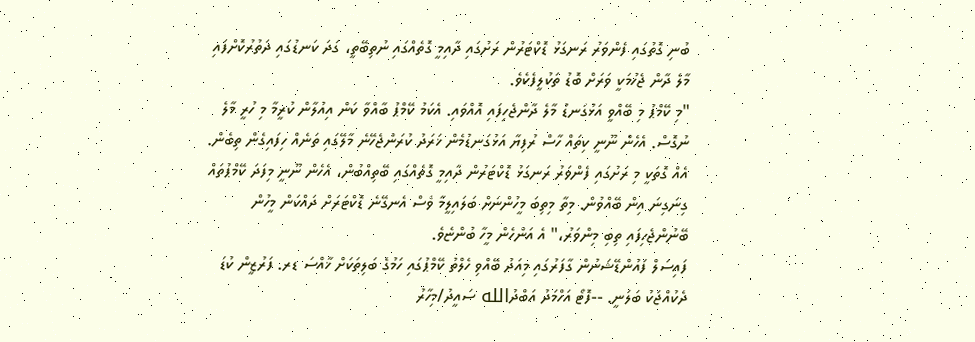ބުނި ގޮތުގައި ފެންވަރު ރަނގަޅު ޑޮކްޓަރުން ރަށުގައި ދާއިމީ ގޮތެއްގައި ނުތިބޭތީ، ގަދަ ކަނޑުގައި ދަތުރުކޮށްފައި މާލެ ދާން ޖެހުމަކީ ވަރަށް ބޮޑު ތަކުލީފެކެވެ.
"މި ކޭމްޕު މި ބޭއްވީ އަޅުގަނޑު މާލެ ދާންޖެހިފައި އޮއްވައި. އެކަމު ކޭމްޕު ބާއްވާ ކަން އިއުލާން ކުރީމާ މި ހުރީ މާލެ ނުގޮސް. އެހެން ނޫނީ ކިތައް ހާސް ރުފިޔާ އަޅުގަނޑުމެން ޚަރަދު ކުރަންޖެހޭނެ މާލޭގައި ތަނެއް ހިފައިގެން ތިބެން. އެއް ގޮތަކީ މި ރަށުގައި ފެންވަރު ރަނގަޅު ޑޮކްޓަރުން ދާއިމީ ގޮތެއްގައި ބޭތިއްބުން، އެހެން ނޫނީ މިފަދަ ކޭމްޕުތައް ގިނަގިނަ އިން ބޭއްވުން. މިތާ މިތިބަ މީހުންނަށް ބަލައިލީމާ ވެސް އެނގޭނެ ޑޮކްޓަރަށް ދައްކަން މީހުން ބޭނުންޖެހިފައި ތިބި މިންވަރު،" އެ އަންހެން މީހާ ބުންޏެވެ.
ފައިސަލް ފައުންޑޭޝަނުން ގާފަރުގައި މިއަދު ބޭއްވި ހެލްތު ކޭމްޕުގައި ހަމުގެ ބަލިތަކަށް ޚާއްސަ ޑރ. ފަރުޒީން ކުޑަ ދެކުއްޖަކު ބަލަނީ. --ފޮޓޯ އަހްމަދު އަބްދުالله ސައީދު/މިހާރު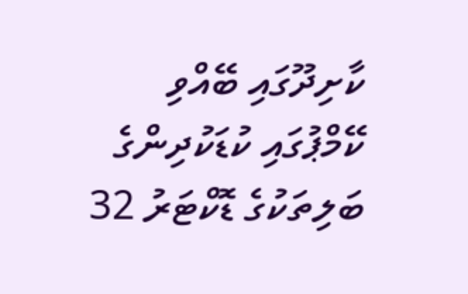ކާށިދޫގައި ބޭއްވި ކޭމްޕުގައި ކުޑަކުދިންގެ ބަލިތަކުގެ ޑޮކްޓަރު 32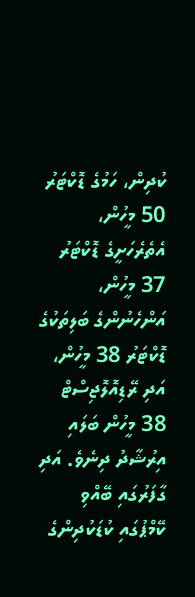ކުދިން، ހަމުގެ ޑޮކްޓަރު 50 މީހުން، އެތެރެހަށީގެ ޑޮކްޓަރު 37 މީހުން، އަންހެނުންގެ ބަލިތަކުގެ ޑޮކްޓަރު 38 މީހުން، އަދި ރޭޑިއޮލޮޖިސްޓް 38 މީހުން ބަލައި އިރުޝާދު ދިނެވެ. އަދި ގާފަރުގައި ބޭއްވި ކޭމްޕުގައި ކުޑަކުދިންގެ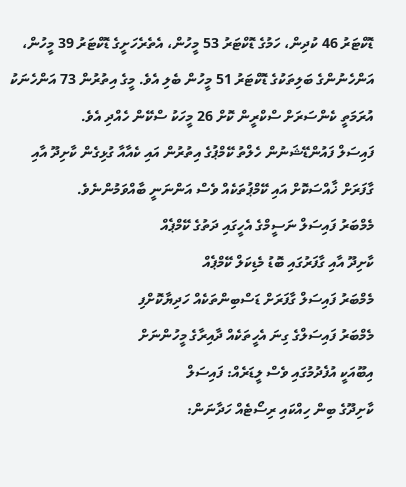ޑޮކްޓަރު 46 ކުދިން، ހަމުގެ ޑޮކްޓަރު 53 މީހުން، އެތެރެހަށީގެ ޑޮކްޓަރު 39 މީހުން، އަންހެނުންގެ ބަލިތަކުގެ ޑޮކްޓަރު 51 މީހުން ބެލި އެވެ. މީގެ އިތުރުން 73 އަންހެނަކު އުރަމަތީ ކެންސަރަށް ސްކްރީން ކޮށް 26 މީހަކު ސްކޭން ހެއްދި އެވެ.
ފައިސަލް ފައުންޑޭޝަނުން ހެލްތު ކޭމްޕުގެ އިތުރުން އައި ކެއާއާ ގުޅިގެން ކާށިދޫ އާއި ގާފަރަށް ޚާއްސަކޮށް އައި ކޭމްޕުތަކެއް ވެސް އަންނަނީ ބާއްވަމުންނެވެ.
މެމްބަރު ފައިސަލް ނަސީމްގެ އެހީގައި ދަތުގެ ކޭމްޕެއް
ކާށިދޫ އާއި ގާފަރުގައި ބޮޑު މެޑިކަލް ކޭމްޕެއް
މެމްބަރު ފައިސަލް ގާފަރަށް ޑަސްބިންތަކެއް ހަދިޔާކޮށްފި
މެމްބަރު ފައިސަލްގެ ގިނަ އެހީތަކެއް ދާއިރާގެ މީހުންނަށް
އިބޫއަކީ އުފެދުމުގައި ވެސް ލީޑަރެއް: ފައިސަލް
ކާށިދޫގެ ބިން ހިއްކައި ރިސޯޓެއް ހަދާނަން: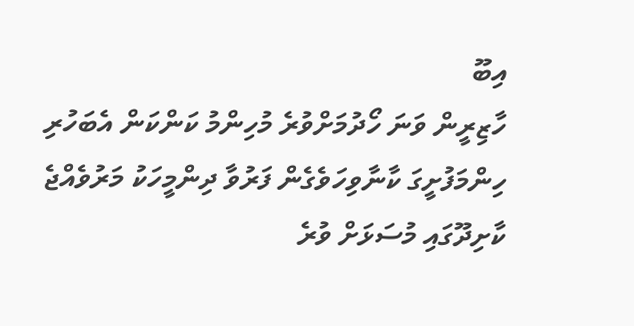އިބޫ
ހާޒިރީން ވަނަ ހޯދުމަށްވުރެ މުހިންމު ކަންކަން އެބަހުރި
ހިންމަފުށީގަ ކާނާވިހަވެގެން ފަރުވާ ދިންމީހަކު މަރުވެއްޖެ
ކާށިދޫގައި މުސަޅަށް ވުރެ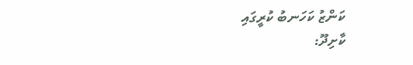ކަންޒު ކަހަނބު ކުރީގައި
ކާށިދޫ: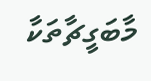މާބަގީޗާތަކާ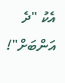އެކު "ދެ އަންބަށް"!